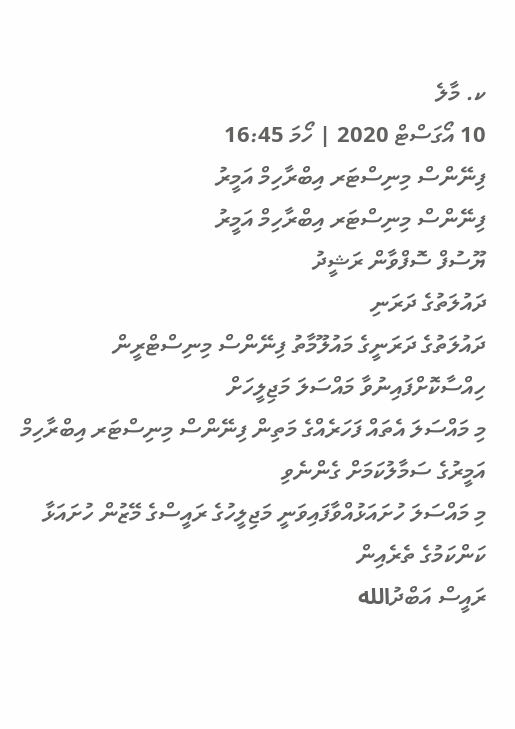ކ. މާލެ
10 އޯގަސްޓް 2020 | ހޯމަ 16:45
ފިނޭންސް މިނިސްޓަރ އިބްރާހިމް އަމީރު
ފިނޭންސް މިނިސްޓަރ އިބްރާހިމް އަމީރު
ޔޫސުފް ސޮފްވާން ރަޝީދު
ދައުލަތުގެ ދަރަނި
ދައުލަތުގެ ދަރަނީގެ މައުލޫމާތު ފިނޭންސް މިނިސްޓްރީން ހިއްސާކޮށްފައިނުވާ މައްސަލަ މަޖިލީހަށް
މި މައްސަލަ އެތައް ފަހަރެއްގެ މަތިން ފިނޭންސް މިނިސްޓަރ އިބްރާހިމް އަމީރުގެ ސަމާލުކަމަށް ގެންނެވި
މި މައްސަލަ ހުށައަޅުއްވާފައިވަނީ މަޖިލީހުގެ ރައީސްގެ މޭޒުން ހުށައަޅާ ކަންކަމުގެ ތެރެއިން
ރައީސް އަބްދުالله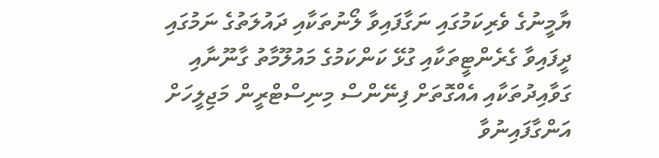ޔާމީނުގެ ވެރިކަމުގައި ނަގާފައިވާ ލޯނުތަކާއި ދައުލަތުގެ ނަމުގައި ދީފައިވާ ގެރެންޓީތަކާއި ގުޅޭ ކަންކަމުގެ މައުލޫމާތު ގާނޫނާއި ގަވާއިދުތަކާއި އެއްގޮތަށް ފިނޭންސް މިނިސްޓްރީން މަޖިލީހަށް އަންގާފައިނުވާ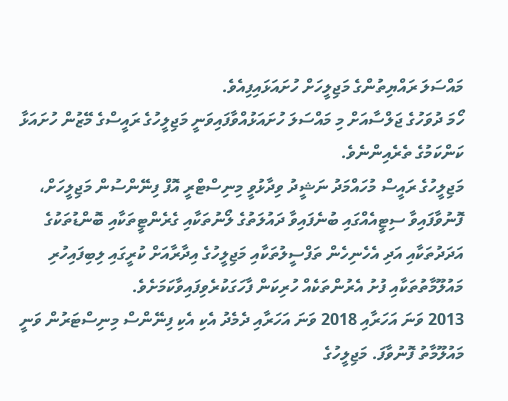މައްސަލަ ރައްޔިތުންގެ މަޖިލީހަށް ހުށައަޅައިފިއެވެ.
ހޯމަ ދުވަހުގެ ޖަލްސާއަށް މި މައްސަލަ ހުށައަޅުއްވާފައިވަނީ މަޖިލީހުގެ ރައީސްގެ މޭޒުން ހުށައަޅާ ކަންކަމުގެ ތެރެއިންނެވެ.
މަޖިލީހުގެ ރައީސް މުހައްމަދު ނަޝީދު ވިދާޅުވީ މިނިސްޓްރީ އޮފް ފިނޭންސުން މަޖިލީހަށް، ފޮނުވާފައިވާ ސިޓީއެއްގައި ބުނެފައިވާ ދައުލަތުގެ ލޯނުތަކާއި ގެރެންޓީތަކާއި ބޮންޑުތަކުގެ އަދަދުތަކާއި އަދި އެހެނިހެން ތަފްސީލުތަކާއި މަޖިލީހުގެ އިދާރާއަށް ކުރީގައި ލިބިފައިހުރި މައުލޫމާތުތަކާއި ފުށު އެރުންތަކެއް ހުރިކަން ފާހަގަކުރެވިފައިވާކަމަށެވެ.
2013 ވަނަ އަހަރާއި 2018 ވަނަ އަހަރާއި ދެމެދު އެކި އެކި ފިނޭންސް މިނިސްޓަރުން ވަނީ މައުލޫމާތު ފޮނުވާފަ. މަޖިލީހުގެ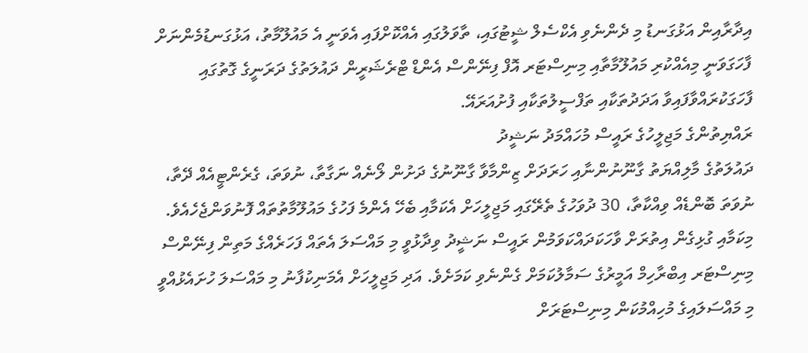އިދާރާއިން އަޅުގަނޑު މި ދެންނެވި އެކްސެލް ޝީޓުގައި، ތާވަލުގައި އެއްކޮށްފައި އެވަނީ އެ މައުލޫމާތު، އަޅުގަނޑުމެންނަށް ފާހަގަވަނީ މިއެއްކުރި މައުލޫމާތާއި މިނިސްޓަރ އޮފް ފިނޭންސް އެންޑް ޓްރެޝަރީން ދައުލަތުގެ ދަރަނީގެ ގޮތުގައި ފާހަގަކުރައްވާފައިވާ އަދަދުތަކާއި ތަފްސީލުތަކާއި ފުށުއަރައޭ.
ރައްޔިތުންގެ މަޖިލީހުގެ ރައީސް މުހައްމަދު ނަޝީދު
ދައުލަތުގެ މާލިއްޔަތު ގާނޫނުންނާއި ހަރަދަށް ޒިންމާވާ ގާނޫނުގެ ދަށުން ލޯނެއް ނަގާތާ، ނުވަތަ، ގެރެންޓީއެއް ދޭތާ، ނުވަތަ ބޮންޑެއް ވިއްކާތާ، 30 ދުވަހުގެ ތެރޭގައި މަޖިލީހަށް އެކަމާއި ބެހޭ އެންމެ ފަހުގެ މައުލޫމާތުތައް ފޮނުވަންޖެހެއެވެ.
މިކަމާއި ގުޅިގެން އިތުރަށް ވާހަކަދައްކަވަމުން ރައީސް ނަޝީދު ވިދާޅުވީ މި މައްސަލަ އެތައް ފަހަރެއްގެ މަތިން ފިނޭންސް މިނިސްޓަރ އިބްރާހިމް އަމީރުގެ ސަމާލުކަމަށް ގެންނެވި ކަމަށެވެ. އަދި މަޖިލީހަށް އެމަނިކުފާނު މި މައްސަލަ ހުށައެޅުއްވީ މި މައްސަލައިގެ މުހިއްމުކަން މިނިސްޓަރަށް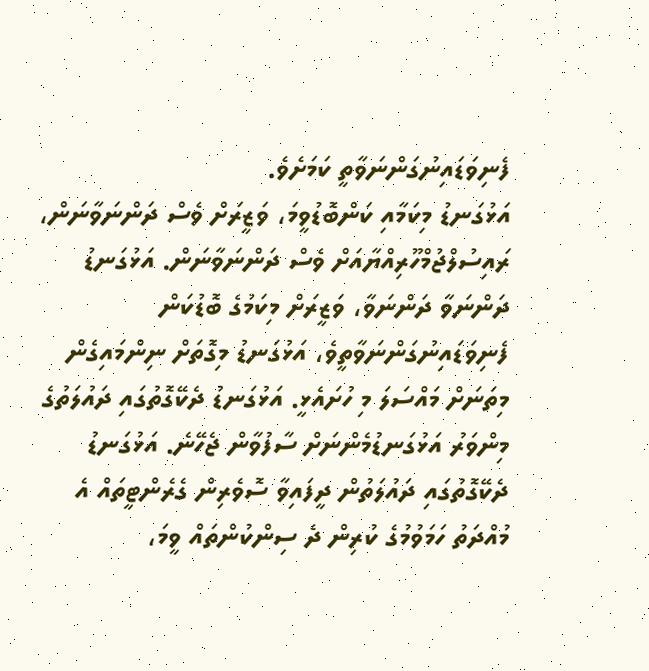ފެނިވަޑައިނުގަންނަވާތީ ކަމަށެވެ.
އަޅުގަނޑު މިކަމާއި ކަންބޮޑުވީމަ، ވަޒީރަށް ވެސް ދަންނަވާނަން، ރައިސުލްޖުމްހޫރިއްޔާއަށް ވެސް ދަންނަވާނަން. އަޅުގަނޑު ދަންނަވާ ދަންނަވާ، ވަޒީރަށް މިކަމުގެ ބޮޑުކަން ފެނިވަޑައިނުގަންނަވާތީވެ، އަޅުގަނޑު މިގޮތަށް ނިންމައިގެން މިތަނަށް މައްސަލަ މި ހުށައެޅީ. އަޅުގަނޑު ދެކޭގޮތުގައި ދައުލަތުގެ މިންވަރު އަޅުގަނޑުމެންނަށް ސާފުވާން ޖެހޭނެ. އަޅުގަނޑު ދެކޭގޮތުގައި ދައުލަތުން ދީފައިވާ ސޮވެރިން ގެރެންޓީތައް އެ މުއްދަތު ހަމަވުމުގެ ކުރިން ދެ ސިންކުންތައް ވީމަ،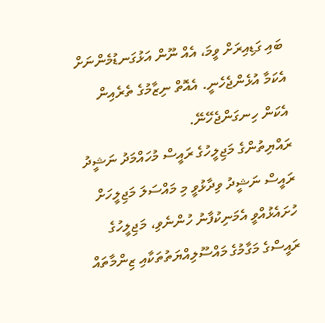ބައި ގަޑިއިރަށް ވީމަ، އެއް ނޫން އަޅުގަނޑުމެންނަށް އެކަމާ އުޅެންޖެހެނީ. އެއޮތް ނިޒާމުގެ ތެރެއިން އެކަން ހިނގަންޖެހޭނޭ.
ރައްޔިތުންގެ މަޖިލީހުގެ ރައީސް މުހައްމަދު ނަޝީދު
ރައީސް ނަޝީދު ވިދާޅުވީ މި މައްސަލަ މަޖިލީހަށް ހުށައެޅުއްވީ އެމަނިކުފާނު ހުންނެވި، މަޖިލީހުގެ ރައީސްގެ މަގާމުގެ މައްސޫލިއްޔަތުތަކާއި ޒިންމާތައް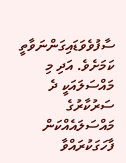ސާފުވެވަޑައިގަންނަވާތީ ކަމަށެވެ. އަދި މި މައްސަލައަކީ ދެ ސަރުކާރުގެ މައްސަލައެއްކަން ފާހަގަކުރައްވާ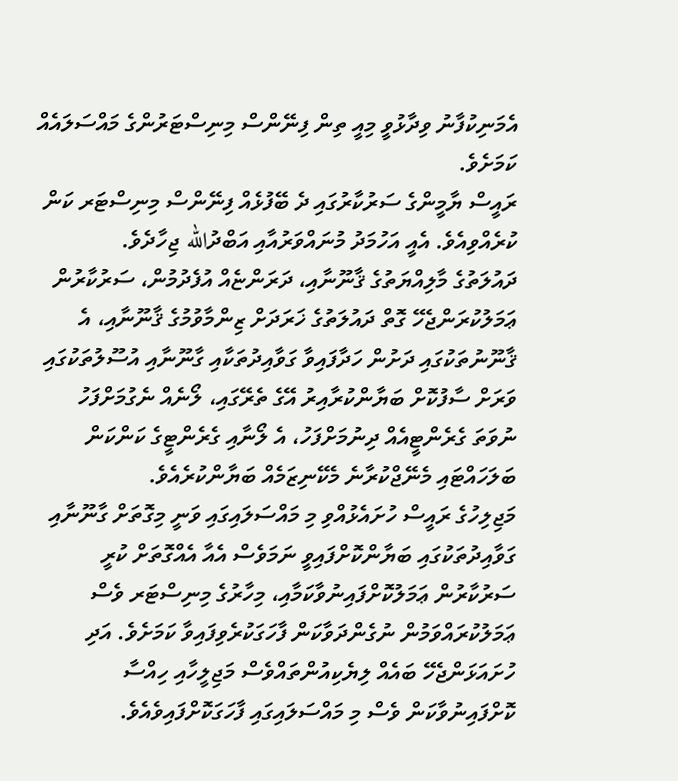އެމަނިކުފާނު ވިދާޅުވީ މިއީ ތިން ފިނޭންސް މިނިސްޓަރުންގެ މައްސަލައެއް ކަމަށެވެ.
ރައީސް ޔާމީންގެ ސަރުކާރުގައި ދެ ބޭފުޅެއް ފިނޭންސް މިނިސްޓަރ ކަން ކުރެއްވިއެވެ. އެއީ އަހުމަދު މުނައްވަރުއާއި އަބްދުالله ޖިހާދެވެ.
ދައުލަތުގެ މާލިއްޔަތުގެ ޤާނޫނާއި، ދަރަންޏެއް އުފެދުމުން، ސަރުކާރުން ޢަމަލުކުރަންޖެހޭ ގޮތް ދައުލަތުގެ ޚަރަދަށް ޒިންމާވުމުގެ ޤާނޫނާއި، އެ ޤާނޫނުތަކުގައި ދަށުން ހަދާފައިވާ ގަވާއިދުތަކާއި ގާނޫނާއި އުސޫލުތަކުގައި ވަރަށް ސާފުކޮށް ބަޔާންކުރާއިރު އޭގެ ތެރޭގައި، ލޯނެއް ނެގުމަށްފަހު ނުވަތަ ގެރެންޓީއެއް ދިނުމަށްފަހު، އެ ލޯނާއި ގެރެންޓީގެ ކަންކަން ބަލަހައްޓައި މެނޭޖްކުރާނެ މެކޭނިޒަމެއް ބަޔާންކުރެއެވެ.
މަޖިލިހުގެ ރައީސް ހުށައެޅުއްވި މި މައްސަލައިގައި ވަނީ މިގޮތަށް ގާނޫނާއި ގަވާއިދުތަކުގައި ބަޔާންކޮށްފައިވީ ނަމަވެސް އެއާ އެއްގޮތަށް ކުރީ ސަރުކާރުން ޢަމަލުކޮށްފައިނުވާކަމާއި، މިހާރުގެ މިނިސްޓަރ ވެސް ޢަމަލުކުރައްވަމުން ނުގެންދަވާކަން ފާހަގަކުރެވިފައިވާ ކަމަށެވެ. އަދި ހުށައަޅަންޖެހޭ ބައެއް ލިޔެކިއުންތައްވެސް މަޖިލީހާއި ހިއްސާ ކޮށްފައިނުވާކަން ވެސް މި މައްސަލައިގައި ފާހަގަކޮށްފައިވެއެވެ.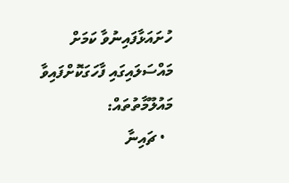ހުށައަޅާފައިނުވާ ކަމަށް މައްސަލައިގައި ފާހަގަކޮށްފައިވާ މައުލޫމާތުތައް:
  • ޗައިނާ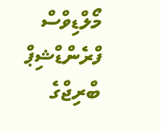މޯލްޑިވްސް ފްރެންޑްޝިޕް ބްރިޖްގެ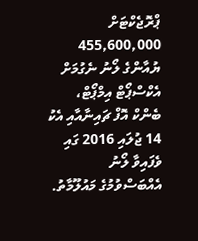ޕްރޮޖެކްޓަށް 455,600,000 ޔުއާންގެ ލޯނު ނެގުމަށް އެކްސްޕޯޓް އިމްޕޯޓް، ބެންކް އޮފް ޗައިނާއާއި އެކު 14 ޖުލައި 2016 ގައި ވެފައިވާ ލޯނު އެއްބަސްވުމުގެ މައުލޫމާތު.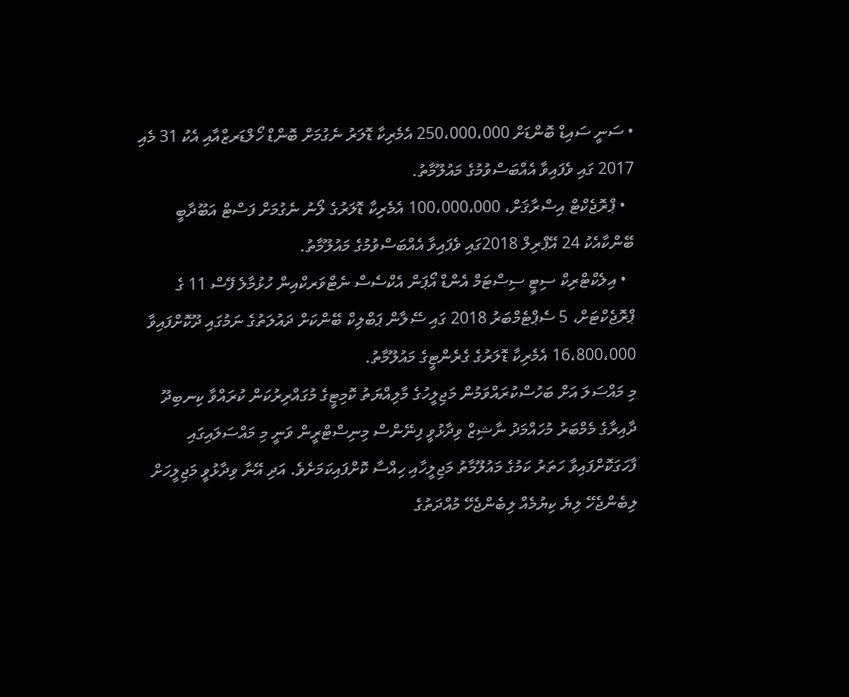• ސަނީ ސައިޑް ބޮންޑަށް 250،000،000 އެމެރިކާ ޑޮލަރު ނެގުމަށް ބޮންޑް ހޯލްޑަރޒްއާއި އެކު 31 މެއި 2017 ގައި ވެފައިވާ އެއްބަސްވުމުގެ މައުލޫމާތު.
  • ޕްރޮޖެކްޓް އިސްރާޤަށް، 100،000،000 އެމެރިކާ ޑޮލަރުގެ ލޯނު ނެގުމަށް ފަސްޓް އަބޫދާބީ ބޭންކާއެކު 24 އޭޕްރިލް 2018ގައި ވެފައިވާ އެއްބަސްވުމުގެ މައުލޫމާތު.
  • އިލެކްޓްރިކް ސިޓީ ސިސްޓަމް އެންޑް އޯޕަން އެކްސެސް ނެޓްވަރކްއިން ހުޅުމާލެ ފޭސް 11 ގެ ޕްރޮޖެކްޓަށް، 5 ސެޕްޓެމްބަރު 2018 ގައި ސޭލާން ޕަބްލިކް ބޭންކަށް ދައުލަތުގެ ނަމުގައި ދޫކޮށްފައިވާ 16،800،000 އެމެރިކާ ޑޮލަރުގެ ގެރެންޓީގެ މައުލޫމާތު.
މި މައްސަލަ އަށް ބަހުސްކުރައްވަމުން މަޖިލީހުގެ މާލިއްޔަތު ކޮމިޓީގެ މުގައްރިރުކަން ކުރައްވާ ކިނބިދޫ ދާއިރާގެ މެމްބަރު މުހައްމަދު ނާޝިޒް ވިދާޅުވީ ފިނޭންސް މިނިސްޓްރީން ވަނީ މި މައްސަލައިގައި ފާހަގަކޮށްފައިވާ ހަތަރު ކަމުގެ މައުލޫމާތު މަޖިލީހާއި ހިއްސާ ކޮށްފައިކަމަށެވެ. އަދި އޭނާ ވިދާޅުވީ މަޖިލީހަށް ލިބެންޖެހޭ ލިޔެ ކިޔުމެއް ލިބެންޖެހޭ މުއްދަތުގެ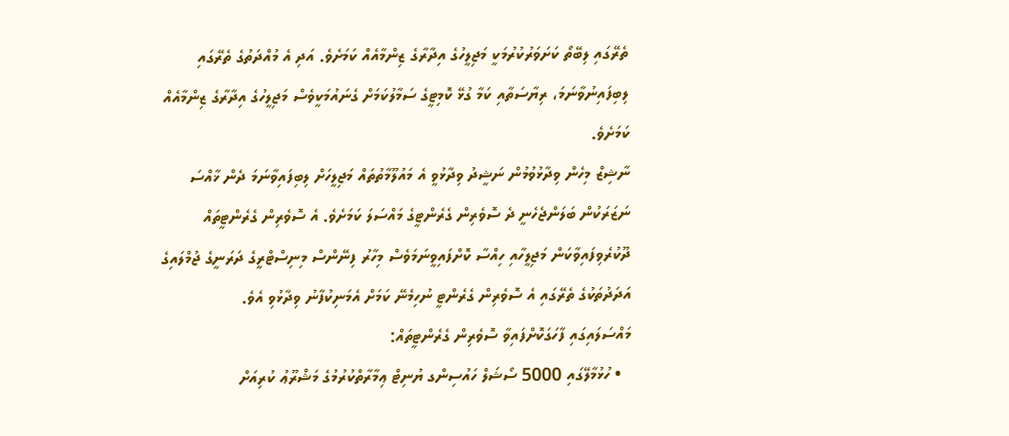ތެރޭގައި ލިބޭތޯ ކަށަވަރުކުރުމަކީ މަޖިލީހުގެ އިދާރާގެ ޒިންމާއެއް ކަމަށެވެ. އަދި އެ މުއްދަތުގެ ތެރޭގައި ލިބިފައިނުވާނަމަ، ރިޔާސަތާއި ކަމާ ގުޅޭ ކޮމިޓީގެ ސަމާލުކަމަށް ގެނައުމަކީވެސް މަޖިލީހުގެ އިދާރާގެ ޒިންމާއެއް ކަމަށެވެ.
ނާޝިޒް މިހެން ވިދާޅުވުމުން ނަޝީދު ވިދާޅުވީ އެ މައުލޫމާތުތައް މަޖިލީހަށް ލިބިފައިވާނަމަ ދެން ޚާއްސަ ނަޒަރަކުން ބަލަންޖެހެނީ ދެ ސޮވެރިން ގެރެންޓީގެ މައްސަލަ ކަމަށެވެ. އެ ސޮވެރިން ގެރެންޓީތައް ދޫކުރެވިފައިވާކަން މަޖިލީހާއި ހިއްސާ ކޮށްފައިވީނަމަވެސް މިހާރު ފިނޭންސް މިނިސްޓްރީގެ ދަރަނީގެ ޖުމްލައިގެ އަދަދުތަކުގެ ތެރޭގައި އެ ސޮވެރިން ގެރެންޓީ ނުހިމެނޭ ކަމަށް އެމަނިކުފާނު ވިދާޅުވި އެވެ.
މައްސަލައިގައި ފާހަގަކޮށްފައިވާ ސޮވެރިން ގެރެންޓީތައް:
  • ހުޅުމާލޭގައި 5000 ސޯޝަލް ހައުސިންގ ޔުނިޓް ޢިމާރާތްކުރުމުގެ މަޝްރޫޢު ކުރިއަށް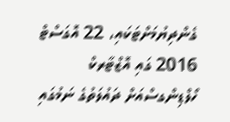ގެންދިޔުމަށްޓަކައި، 22 އޮގަސްޓް 2016 ގައި އޮޒްޓާރކް ހޯލްޑިންގސްއަށް ދައުލަތުގެ ނަމުގައި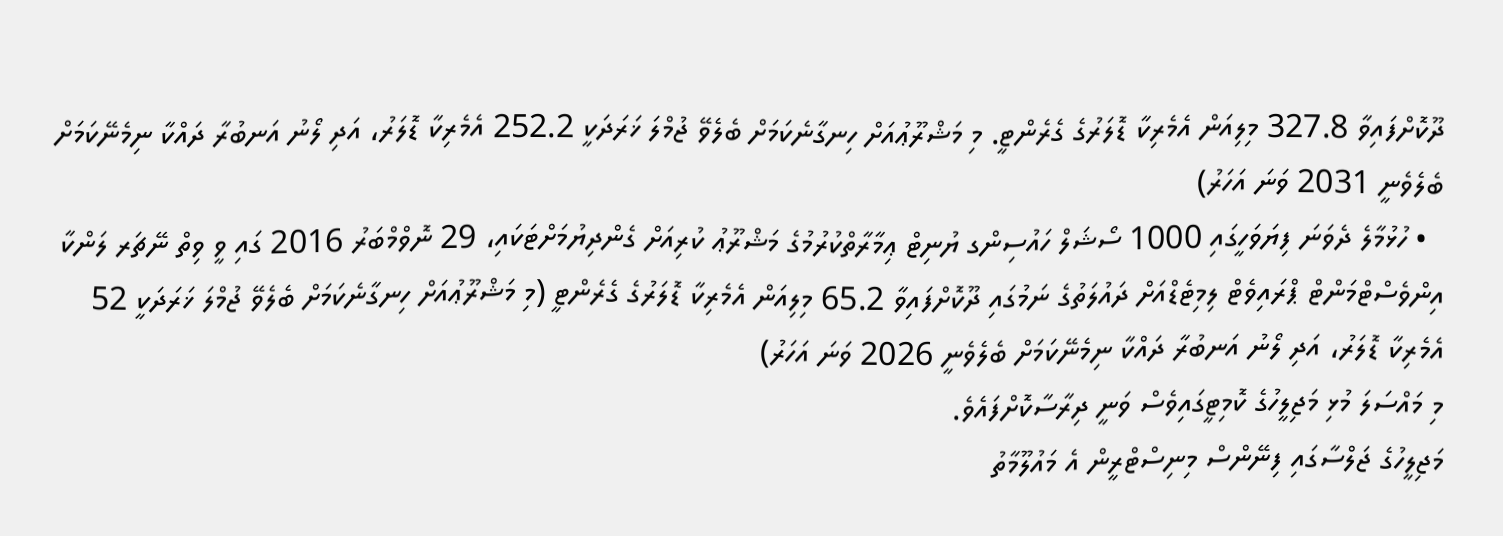ދޫކޮށްފައިވާ 327.8 މިލިއަން އެމެރިކާ ޑޮލަރުގެ ގެރެންޓީ. މި މަޝްރޫޢުއަށް ހިނގާނެކަމަށް ބެލެވޭ ޖުމްލަ ޚަރަދަކީ 252.2 އެމެރިކާ ޑޮލަރު، އަދި ލޯނު އަނބުރާ ދައްކާ ނިމެނޭކަމަށް ބެލެވެނީ 2031 ވަނަ އަހަރު)
  • ހުޅުމާލެ ދެވަނަ ފިޔަވަހީގައި 1000 ސޯޝަލް ހައުސިންގ ޔުނިޓް ޢިމާރާތްކުރުމުގެ މަޝްރޫޢު ކުރިއަށް ގެންދިޔުމަށްޓަކައި، 29 ނޮވްމްބަރު 2016 ގައި ވީ ވިތް ނޭޗަރ ލަންކާ އިންވެސްޓްމަންޓް ޕްރައިވެޓް ލިމިޓެޑްއަށް ދައުލަތުގެ ނަމުގައި ދޫކޮށްފައިވާ 65.2 މިލިއަން އެމެރިކާ ޑޮލަރުގެ ގެރެންޓީ (މި މަޝްރޫޢުއަށް ހިނގާނެކަމަށް ބެލެވޭ ޖުމްލަ ޚަރަދަކީ 52 އެމެރިކާ ޑޮލަރު، އަދި ލޯނު އަނބުރާ ދައްކާ ނިމެނޭކަމަށް ބެލެވެނީ 2026 ވަނަ އަހަރު)
މި މައްސަލަ މުޅި މަޖިލީހުގެ ކޮމިޓީގައިވެސް ވަނީ ދިރާސާކޮށްފައެވެ.
މަޖިލީހުގެ ޖަލްސާގައި ފިނޭންސް މިނިސްޓްރީން އެ މައުލޫމާތު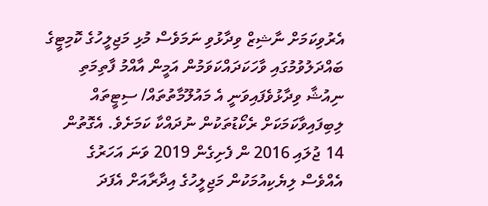އެރުވިކަމަށް ނާޝިޒް ވިދާޅުވި ނަމަވެސް މުޅި މަޖިލީހުގެ ކޮމިޓީގެ ބައްދަލުވުމުގައި ވާހަކަދައްކަވަމުން އަމީން އާއްމު ފާތިމަތި ނިއުޝާ ވިދާޅުވެފައިވަނީ އެ މައުލޫމާތުތައް/ ސިޓީތައް ލިބިފައިވާކަމަކަށް ރެކޯޑުތަކުން ނުދައްކާ ކަމަށެވެ. އެގޮތުން 14 ޖުލައި 2016 ން ފެށިގެން 2019 ވަނަ އަހަރުގެ އެއްވެސް ލިޔެކިއުމަކުން މަޖިލީހުގެ އިދާރާއަށް އެފަދަ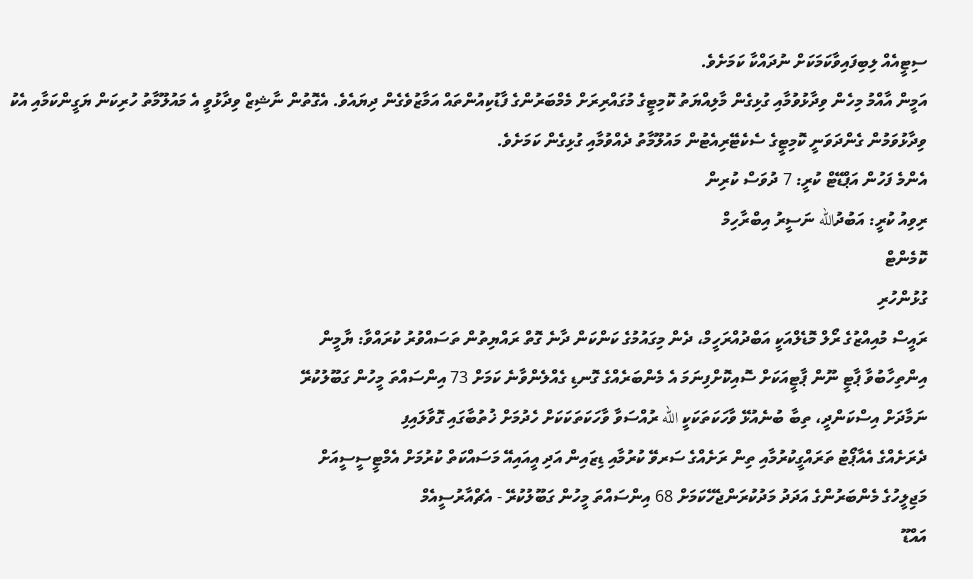ސިޓީއެއް ލިބިފައިވާކަމަކަށް ނުދައްކާ ކަމަށެވެ.
އަމީން އާއްމު މިހެން ވިދާޅުވުމާއި ގުޅިގެން މާލިއްޔަތު ކޮމިޓީގެ މުގައްރިރަށް މެމްބަރުންގެ ފާޑުކިއުންތައް އަމާޒުވެގެން ދިޔައެވެ. އެގޮތުން ނާޝިޒް ވިދާޅުވީ އެ މައުލޫމާތު ހުރިކަން ޔަގީންކަމާއި އެކު ވިދާޅުވަމުން ގެންދަވަނީ ކޮމިޓީގެ ސެކެޓޭރިއެޓުން މައުލޫމާތު ދެއްވުމާއި ގުޅިގެން ކަމަށެވެ.
އެންމެ ފަހުން އަޕްޑޭޓް ކުރީ: 7 ދުވަސް ކުރިން
ރިވިއު ކުރީ: އަބުދުالله ނަސީރު އިބްރާހިމް
ކޮމެންޓް
ގުޅުންހުރި
ރައީސް މުއިއްޒުގެ ރޯލް މޮޑެލްއަކީ އަބްދުއްރަހީމް، ދެން މިގައުމުގެ ކަންކަން ދާނެ ގޮތް ރައްޔިތުން ތަސައްވުރު ކުރައްވާ: ޔާމީން
އިންތިހާބުވާ ޕާޓީ ނޫން ޕާޓީއަކަށް ސޮއިކޮށްފިނަމަ އެ މެންބަރެއްގެ ގޮނޑި ގެއްލެންވާނެ ކަމަށް 73 އިންސައްތަ މީހުން ގަބޫލުކުރޭ
ނަމާދަށް އިސްކަންދީ، ތިބާ ބުނެއުޅޭ ވާހަކަތަކަކީ الله ރުއްސަވާ ވާހަކަތަކަކަށް ހެދުމަށް ޚުތުބާގައި ގޮވާލައިފި
ދެރަށެއްގެ އެއާޕޯޓު ތަރައްގީކުރުމާއި ތިން ރަށެއްގެ ސަރވޭ ކުރުމާއި ޑިޒައިން އަދި އީއައިއޭ މަސައްކަތް ކުރުމަށް އެމްޓީސީސީއަށް
މަޖިލީހުގެ މެންބަރުންގެ އަދަދު މަދުކުރަންޖެހޭކަމަށް 68 އިންސައްތަ މީހުން ގަބޫލުކުރޭ - އެޗްއާރުސީއެމް
އައްޑޫ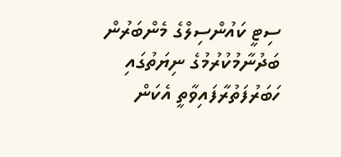ސިޓީ ކައުންސިލްގެ މެންބަރުން ބަދުނާމުކުރުމުގެ ނިޔަތުގައި ހަބަރުފަތުރާފައިވާތީ އެކަން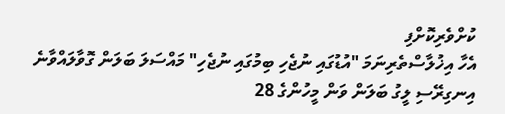ކުށްވެރިކޮށްފި
އެހާ އިޚުލާސްތެރިނަމަ "އުޑުގައި ނުޖެހި ބިމުގައި ނުޖެހި" މައްސަލަ ބަލަން ގޮވާލައްވާނެ
އިނގިރޭސި ލީގު ބަލަން ވަން މީހުންގެ 28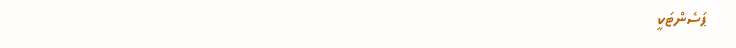ޕަސެންޓަކީ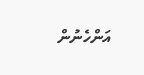އަންހެނުން